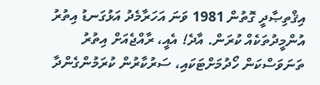އިޤްތިޞާދީ ގޮތުން 1981 ވަނަ އަހަރާމެދު އަޅުގަނޑު އިތުރު އުންމީދުތަކެއް ކުރަން. އާދެ! އެއީ، ރާއްޖެއަށް އިތުރު ތަނަވަސްކަން ހޯދުމަށްޓަކައި، ސަރުކާރުން ކުރަމުންގެންދާ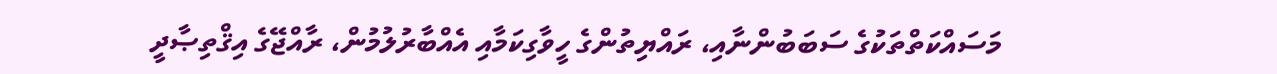މަސައްކަތްތަކުގެ ސަބަބުންނާއި، ރައްޔިތުންގެ ހީވާގިކަމާއި އެއްބާރުލުމުން، ރާއްޖޭގެ އިޤްތިޞާދީ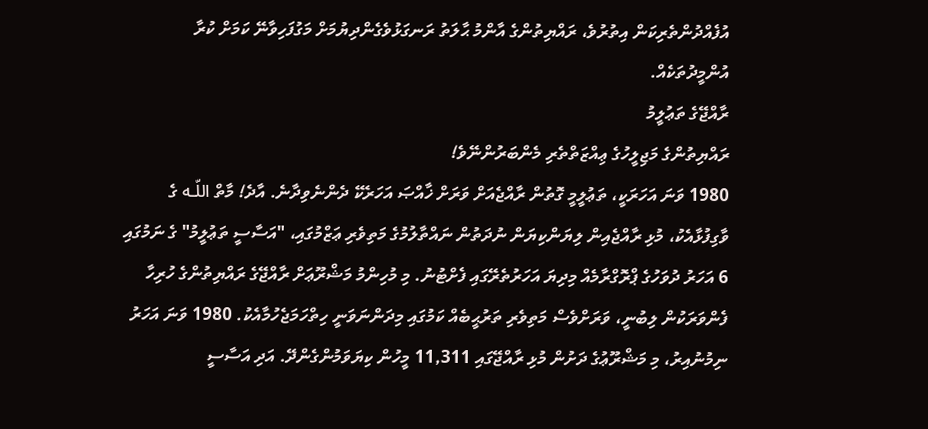އުފެއްދުންތެރިކަން އިތުރުވެ، ރައްޔިތުންގެ އާންމު ޙާލަތު ރަނގަޅުވެގެންދިޔުމަށް މަގުފަހިވާނޭ ކަމަށް ކުރާ އުންމީދުތަކެއް.
ރާއްޖޭގެ ތަޢުލީމު
ރައްޔިތުންގެ މަޖިލީހުގެ ޢިއްޒަތްތެރި މެންބަރުންނޭވެ!
1980 ވަނަ އަހަރަކީ، ތަޢުލީމީ ގޮތުން ރާއްޖެއަށް ވަރަށް ޚާއްޞަ އަހަރެކޭ ދެންނެވިދާނެ. އާދެ! މާތް اللّـه ގެ ވާގިފުޅާއެކު، މުޅި ރާއްޖެއިން ލިޔަންކިޔަން ނުދަތުން ނައްތާލުމުގެ މަތިވެރި ޢަޒްމުގައި، "އަސާސީ ތަޢުލީމު" ގެ ނަމުގައި 6 އަހަރު ދުވަހުގެ ޕްރޮގްރާމެއް މިދިޔަ އަހަރުތެރޭގައި ފެށްޓުނު. މި މުހިންމު މަޝްރޫޢަށް ރާއްޖޭގެ ރައްޔިތުންގެ ހުރިހާ ފެންވަރަކުން ލިބުނީ، ވަރަށްވެސް މަތިވެރި ތަރުޙީބެއް ކަމުގައި މިދަންނަވަނީ ހިތްހަމަޖެހުމާއެކު. 1980 ވަނަ އަހަރު ނިމުނުއިރު، މި މަޝްރޫޢުގެ ދަށުން މުޅި ރާއްޖޭގައި 11,311 މީހުން ކިޔަވަމުންގެންދޭ. އަދި އަސާސީ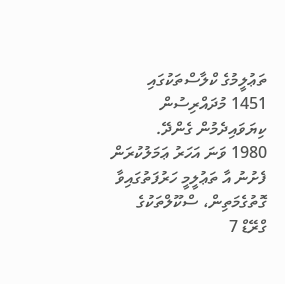ތަޢުލީމުގެ ކްލާސްތަކުގައި 1451 މުދައްރިސުން ކިޔަވައިދެމުން ގެންދޭ.
1980 ވަނަ އަހަރު ޢަމަލުކުރަން ފެށުނު އާ ތަޢުލީމީ ހަރުފަތުގައިވާ ގޮތުގެމަތިން، ސްކޫލްތަކުގެ ގްރޭޑް 7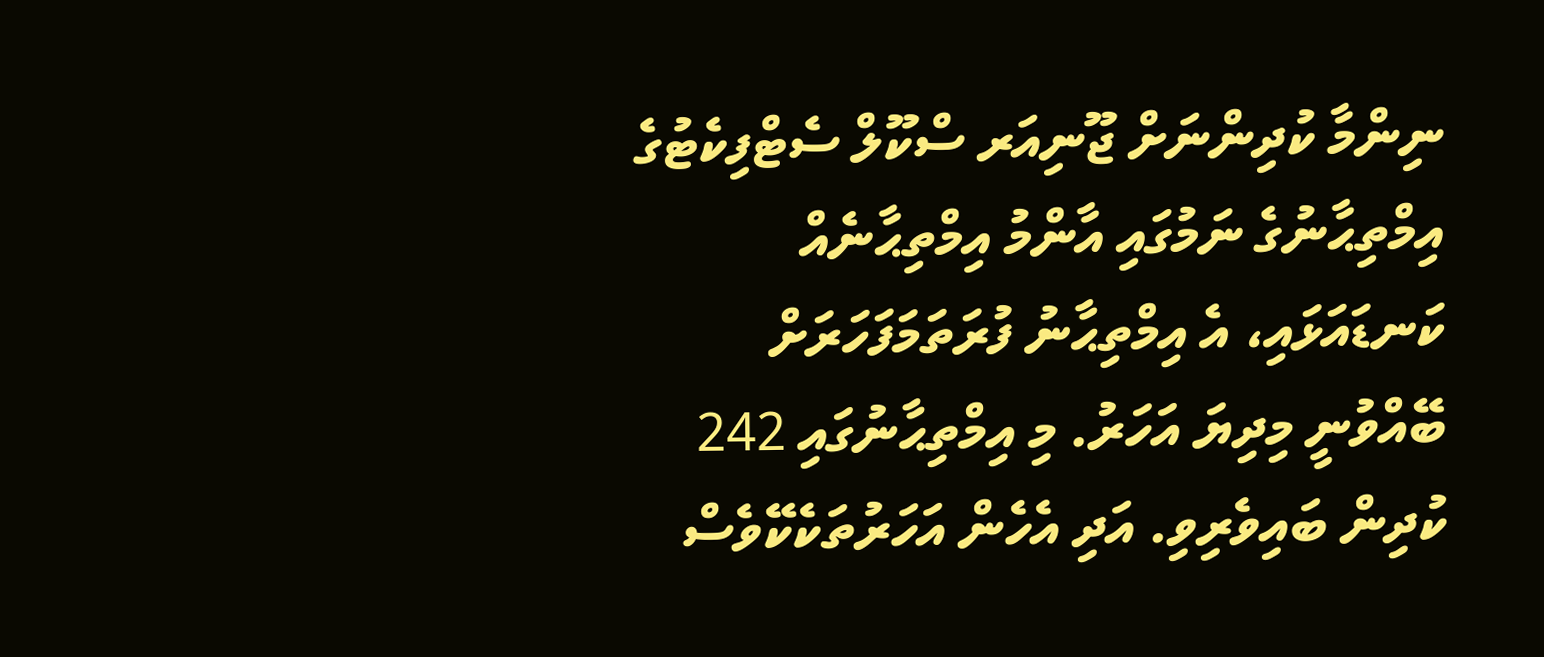ނިންމާ ކުދިންނަށް ޖޫނިއަރ ސްކޫލް ސެޓްފިކެޓުގެ އިމްތިޙާނުގެ ނަމުގައި އާންމު އިމްތިޙާނެއް ކަނޑައަޅައި، އެ އިމްތިޙާނު ފުރަތަމަފަހަރަށް ބޭއްވުނީ މިދިޔަ އަހަރު. މި އިމްތިޙާނުގައި 242 ކުދިން ބައިވެރިވި. އަދި އެހެން އަހަރުތަކެކޭވެސް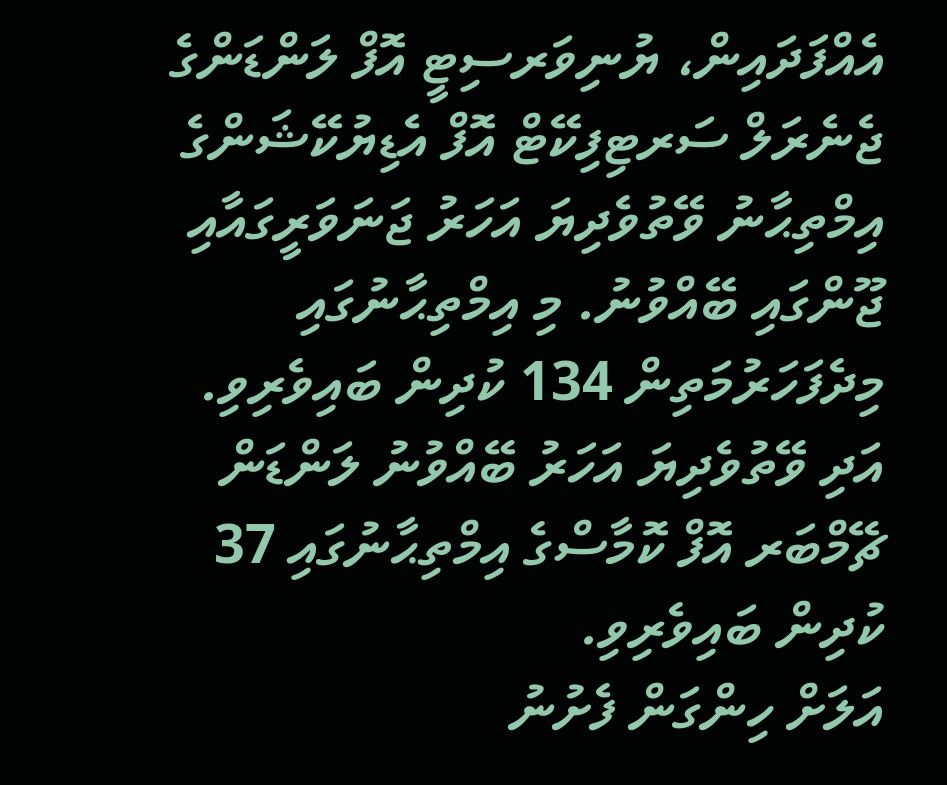އެއްފަދައިން، ޔުނިވަރސިޓީ އޮފް ލަންޑަންގެ ޖެނެރަލް ސަރޓިފިކޭޓް އޮފް އެޑިޔުކޭޝަންގެ އިމްތިޙާނު ވޭތުވެދިޔަ އަހަރު ޖަނަވަރީގައާއި ޖޫންގައި ބޭއްވުނު. މި އިމްތިޙާނުގައި މިދެފަހަރުމަތިން 134 ކުދިން ބައިވެރިވި. އަދި ވޭތުވެދިޔަ އަހަރު ބޭއްވުނު ލަންޑަން ޗޭމްބަރ އޮފް ކޮމާސްގެ އިމްތިޙާނުގައި 37 ކުދިން ބައިވެރިވި.
އަލަށް ހިންގަން ފެށުނު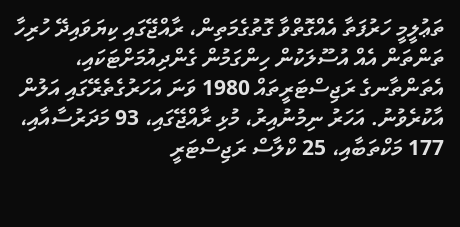ތަޢުލީމީ ހަރުފަތާ އެއްގޮތްވާ ގޮތުގެމަތިން، ރާއްޖޭގައި ކިޔަވައިދޭ ހުރިހާ ތަންތަން އެއް އުސޫލަކުން ހިންގަމުން ގެންދިއުމަށްޓަކައި، އެތަންތާނގެ ރަޖިސްޓަރީތައް 1980 ވަނަ އަހަރުގެތެރޭގައި އަލުން އާކުރެވުނު. އަހަރު ނިމުނުއިރު، މުޅި ރާއްޖޭގައި، 93 މަދަރުސާއާއި، 177 މަކްތަބާއި، 25 ކްލާސް ރަޖިސްޓަރީ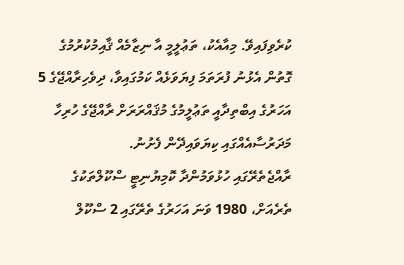ކުރެވިފައިވޭ. މިއާއެކު، ތަޢުލީމީ އާ ނިޒާމެއް ޤާއިމުކުރުމުގެ ގޮތުން އެޅުނު ފުރަތަމަ ފިޔަވަޅެއް ކަމުގައިވާ، ދިވެހިރާއްޖޭގެ 5 އަހަރުގެ އިބްތިދާއީ ތަޢުލީމުގެ މުޤައްރަރަށް ރާއްޖޭގެ ހުރިހާ މަދަރުސާއެއްގައި ކިޔަވައިދޭން ފެށުނު.
ރާއްޖެތެރޭގައި ހުޅުވަމުންދާ ކޮމިޔުނިޓީ ސްކޫލްތަކުގެ ތެރެއަށް، 1980 ވަނަ އަހަރުގެ ތެރޭގައި 2 ސްކޫލް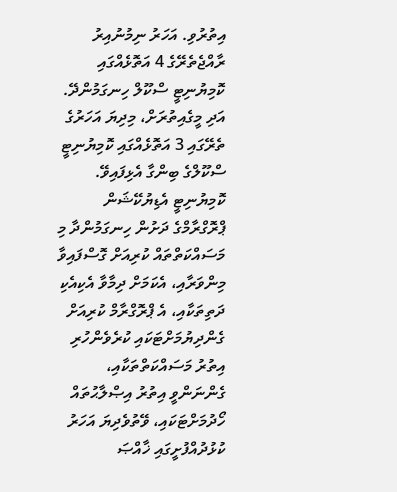އިތުރުވި. އަހަރު ނިމުނުއިރު ރާއްޖެތެރޭގެ 4 އަތޮޅެއްގައި ކޮމިޔުނިޓީ ސްކޫލް ހިނގަމުންދޭ. އަދި މީގެއިތުރަށް، މިދިޔަ އަހަރުގެ ތެރޭގައި 3 އަތޮޅެއްގައި ކޮމިޔުނިޓީ ސްކޫލްގެ ބިންގާ އެޅިފައިވޭ. ކޮމިޔުނިޓީ އެޑިޔުކޭޝަން ޕްރޮގްރާމްގެ ދަށުން ހިނގަމުންދާ މި މަސައްކަތްތައް ކުރިއަށް ގޮސްފައިވާ މިންވަރާއި، އެކަމަށް ދިމާވާ އެކިއެކި ދަތިތަކާއި، އެ ޕްރޮގްރާމް ކުރިއަށް ގެންދިޔުމަށްޓަކައި ކުރެވެންހުރި އިތުރު މަސައްކަތްތަކާއި، ގެންނަންވީ އިތުރު އިޞްލާޙުތައް ހޯދުމަށްޓަކައި، ވޭތުވެދިޔަ އަހަރު ކުޅުދުއްފުށީގައި ޚާއްޞަ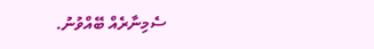ސެމިނާރެއް ބޭއްވުނު.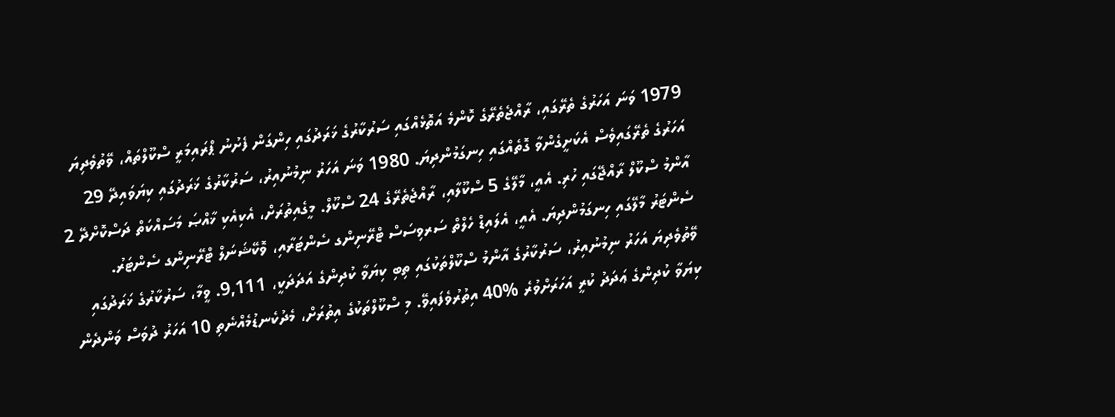1979 ވަނަ އަހަރުގެ ތެރޭގައި، ރާއްޖެތެރޭގެ ކޮންމެ އަތޮޅެއްގައި ސަރުކާރުގެ ޚަރަދުގައި ހިންގަން ފެށުނު ޕްރައިމަރީ ސްކޫލްތައް، ވޭތުވެދިޔަ އަހަރުގެ ތެރޭގައިވެސް އެކަށީގެންވާ ގޮތެއްގައި ހިނގަމުންދިޔަ. 1980 ވަނަ އަހަރު ނިމުނުއިރު، ސަރުކާރުގެ ޚަރަދުގައި ކިޔަވައިދޭ 29 އާންމު ސްކޫލް ރާއްޖޭގައި ހުރި. އެއީ، މާލޭގެ 5 ސްކޫލާއި، ރާއްޖެތެރޭގެ 24 ސްކޫލް. މީގެއިތުރަށް، އެކިއެކި ޚާއްޞަ މަސައްކަތް ދަސްކޮށްދޭ 2 ސެންޓަރު މާލޭގައި ހިނގަމުންދިޔަ. އެއީ، އެލައިޑް ހެލްތް ސަރވިސަސް ޓްރޭނިންގ ސެންޓަރާއި، ވޮކޭޝަނަލް ޓްރޭނިންގ ސެންޓަރު.
ވޭތުވެދިޔަ އަހަރު ނިމުނުއިރު، ސަރުކާރުގެ އާންމު ސްކޫލްތަކުގައި ތިބި ކިޔަވާ ކުދިންގެ އަދަދަކީ، 9,111. ވީމާ، ސަރުކާރުގެ ޚަރަދުގައި ކިޔަވާ ކުދިންގެ ޢަދަދު ކުރީ އަހަރަށްވުރެ %40 އިތުރުވެފައިވޭ. މި ސްކޫލްތަކުގެ އިތުރަށް، މެދުކެނޑުމެއްނެތި 10 އަހަރު ދުވަސް ވަންދެން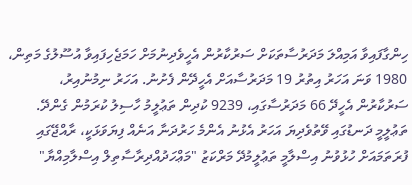ހިންގާފައިވާ އަމިއްލަ މަދަރުސާތަކަށް ސަރުކާރުން އެހީވެދިނުމަށް ހަމަޖެހިފައިވާ އުސޫލުގެ މަތިން، 1980 ވަނަ އަހަރު އިތުރު 19 މަދަރުސާއަށް އެހީދޭން ފެށުނު. އަހަރު ނިމުނުއިރު، ސަރުކާރުން އެހީދޭ 66 މަދަރުސާގައި، 9239 ކުދިން ތަޢުލީމު ހާސިލު ކުރަމުން ގެންދޭ.
ތަޢުލީމީ ދަނޑުގައި ވޭތުވެދިޔަ އަހަރު އެޅުނު އެންމެ ހަރުދަނާ އަނެއް ފިޔަވަޅަކީ، ރާއްޖޭގައި ފުރަތަމައަށް ހުޅުވުނު އިސްލާމީ ތަޢުލީމުދޭ މަރްކަޒު "މަޢްހަދުއްދިރާސާތިލް އިސްލާމިއްޔާ"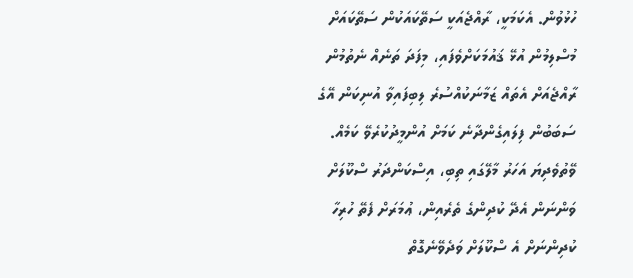ހުޅުވުން. އެކަމަކީ، ރާއްޖެއަކީ ސަތޭކައަކުން ސަތޭކައަށް މުސްލިމުން އުޅޭ ޤައުމަކަށްވެފައި، މިފަދަ ތަނެއް ނެތުމުން ރާއްޖެއަށް އެތައް ޒަމާނަކުއްސުރެ ލިބިފައިވާ އުނިކަން އޭގެ ސަބަބުން ފިލައިގެންދާނެ ކަމަށް އުންމީދުކުރެވޭ ކަމެއް.
ވޭތުވެދިޔަ އަހަރު މާލޭގައި ތިބި، އިސްކަންދަރު ސްކޫލަށް ވަންނަން އެދޭ ކުދިންގެ ތެރެއިން، ޢުމަރަށް ފެތޭ ހުރިހާ ކުދިންނަށް އެ ސްކޫލަށް ވަދެވޭނެގޮތް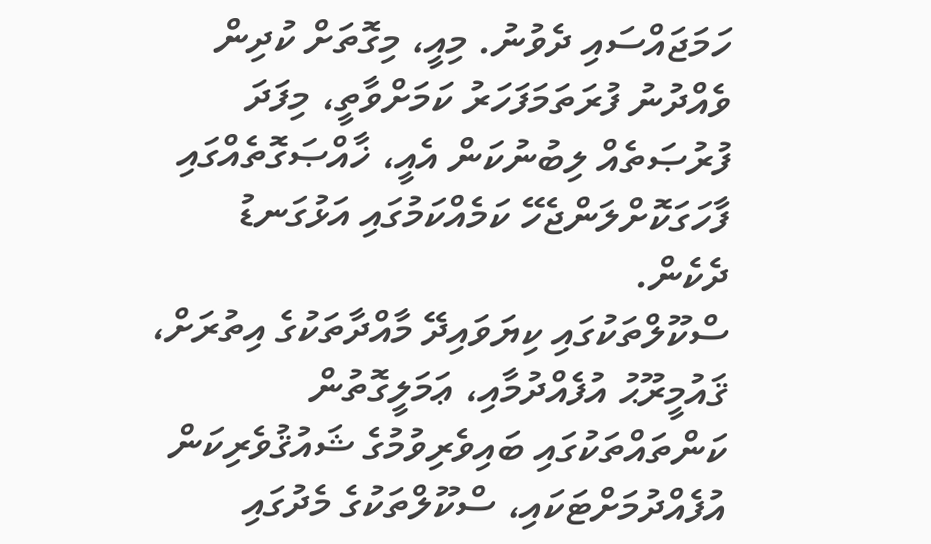ހަމަޖައްސައި ދެވުނު. މިއީ، މިގޮތަށް ކުދިން ވެއްދުނު ފުރަތަމަފަހަރު ކަމަށްވާތީ، މިފަދަ ފުރުޞަތެއް ލިބުނުކަން އެއީ، ޚާއްޞަގޮތެއްގައި ފާހަގަކޮށްލަންޖެހޭ ކަމެއްކަމުގައި އަޅުގަނޑު ދެކެން.
ސްކޫލްތަކުގައި ކިޔަވައިދޭ މާއްދާތަކުގެ އިތުރަށް، ޤައުމީރޫޙު އުފެއްދުމާއި، ޢަމަލީގޮތުން ކަންތައްތަކުގައި ބައިވެރިވުމުގެ ޝައުޤުވެރިކަން އުފެއްދުމަށްޓަކައި، ސްކޫލްތަކުގެ މެދުގައި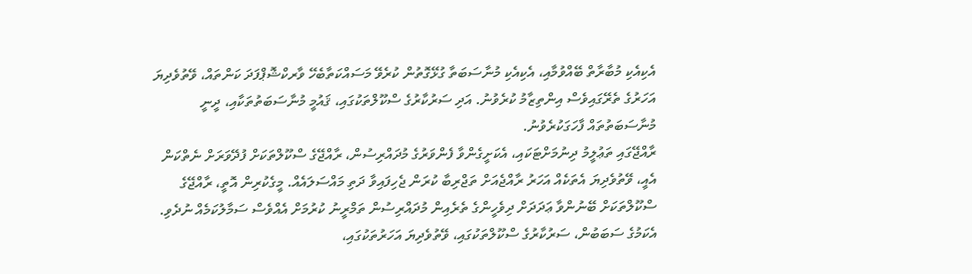އެކިއެކި މުބާރާތް ބޭއްވުމާއި، އެކިއެކި މުނާސަބަތާ ގުޅޭގޮތުން ކުރެވޭ މަސައްކަތާބެހޭ ވާރކްޝޮޕްފަދަ ކަންތައް، ވޭތުވެދިޔަ އަހަރުގެ ތެރޭގައިވެސް އިންތިޒާމު ކުރެވުނު. އަދި ސަރުކާރުގެ ސްކޫލްތަކުގައި، ޤައުމީ މުނާސަބަތުތަކާއި، ދީނީ މުނާސަބަތުތައް ފާހަގަކުރެވުނު.
ރާއްޖޭގައި ތަޢުލީމު ދިނުމަށްޓަކައި، އެކަށީގެންވާ ފެންވަރުގެ މުދައްރިސުން، ރާއްޖޭގެ ސްކޫލްތަކަށް ފުދޭވަރަށް ނެތްކަން އެއީ، ވޭތުވެދިޔަ އެތަކެއް އަހަރު ރާއްޖެއަށް ތަޖްރިބާ ކުރަން ޖެހިފައިވާ ދަތި މައްސަލައެއް. މީގެކުރިން އޮތީ، ރާއްޖޭގެ ސްކޫލްތަކަށް ބޭނުންވާ ޢަދަދަށް ދިވެހީންގެ ތެރެއިން މުދައްރިސުން ތަމްރީނު ކުރުމަށް އެއްވެސް ސަމާލުކަމެއް ނުދެވި. އެކަމުގެ ސަބަބުން، ސަރުކާރުގެ ސްކޫލްތަކުގައި، ވޭތުވެދިޔަ އަހަރުތަކުގައި،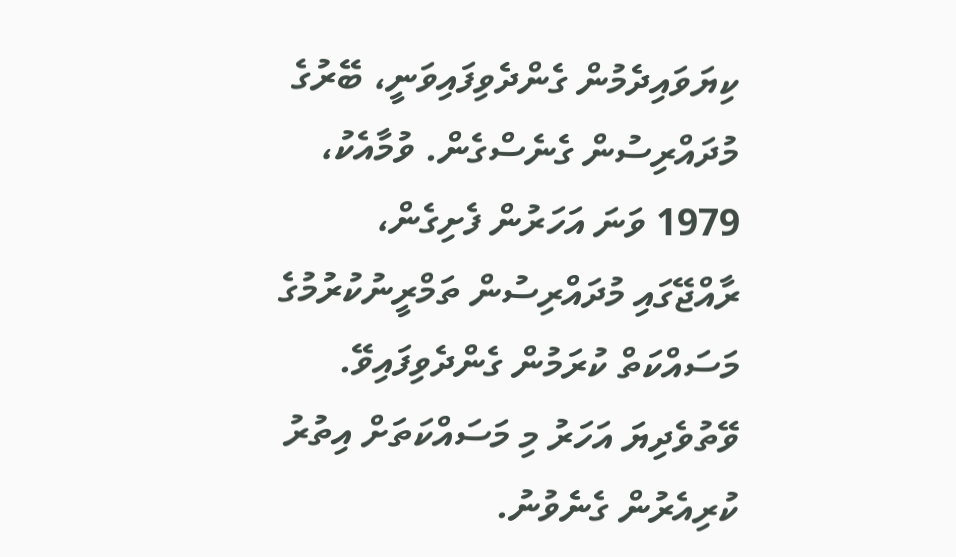ކިޔަވައިދެމުން ގެންދެވިފައިވަނީ، ބޭރުގެ މުދައްރިސުން ގެނެސްގެން. ވުމާއެކު، 1979 ވަނަ އަހަރުން ފެށިގެން، ރާއްޖޭގައި މުދައްރިސުން ތަމްރީނުކުރުމުގެ މަސައްކަތް ކުރަމުން ގެންދެވިފައިވޭ. ވޭތުވެދިޔަ އަހަރު މި މަސައްކަތަށް އިތުރު ކުރިއެރުން ގެނެވުނު.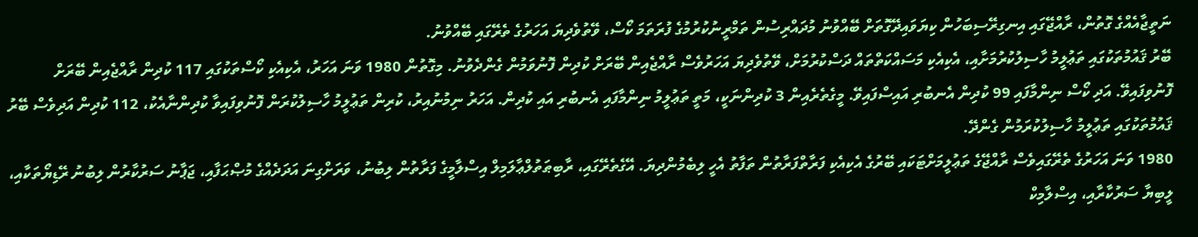ނަތީޖާއެއްގެ ގޮތުން، ރާއްޖޭގައި އިނގިރޭސިބަހުން ކިޔަވައިދޭގޮތަށް ބޭއްވުނު މުދައްރިސުން ތަމްރީނުކުރުމުގެ ފުރަތަމަ ކޯސް، ވޭތުވެދިޔަ އަހަރުގެ ތެރޭގައި ބޭއްވުނު.
ބޭރު ޤައުމުތަކުގައި ތަޢުލީމު ހާސިލުކުރުމަށާއި، އެކިއެކި މަސައްކަތްތައް ދަސްކުރުމަށް، ވޭތުވެދިޔަ އަހަރުވެސް ރާއްޖެއިން ބޭރަށް ކުދިން ފޮނުވަމުން ގެންދެވުނު. މިގޮތުން 1980 ވަނަ އަހަރު، އެކިއެކި ކޯސްތަކުގައި 117 ކުދިން ރާއްޖެއިން ބޭރަށް ފޮނުވިފައިވޭ. އަދި ކޯސް ނިންމާފައި 99 ކުދިން އެނބުރި އައިސްފައިވޭ. މީގެތެރެއިން 3 ކުދިންނަކީ، މަތީ ތަޢުލީމު ނިންމާފައި އެނބުރި އައި ކުދިން. އަހަރު ނިމުނުއިރު، ކުރިން ތަޢުލީމު ހާސިލުކުރަން ފޮނުވިފައިވާ ކުދިންނާއެކު، 112 ކުދިން އަދިވެސް ބޭރު ޤައުމުތަކުގައި ތަޢުލީމު ހާސިލުކުރަމުން ގެންދޭ.
1980 ވަނަ އަހަރުގެ ތެރޭގައިވެސް ރާއްޖޭގެ ތަޢުލީމަށްޓަކައި ބޭރުގެ އެކިއެކި ފަރާތްފަރާތުން ތަފާތު އެހީ ލިބެމުންދިޔަ. އޭގެތެރޭގައި، ރާބިޠަތުލްޢާލަމިލް އިސްލާމީގެ ފަރާތުން ލިބުނު، ވަރަށްގިނަ އަދަދެއްގެ މުޞްޙަފާއި، ޖަޕާނު ސަރުކާރުން ލިބުނު ރޭޑިޔޯތަކާއި، ލީބިޔާ ސަރުކާރާއި، އިސްލާމިކް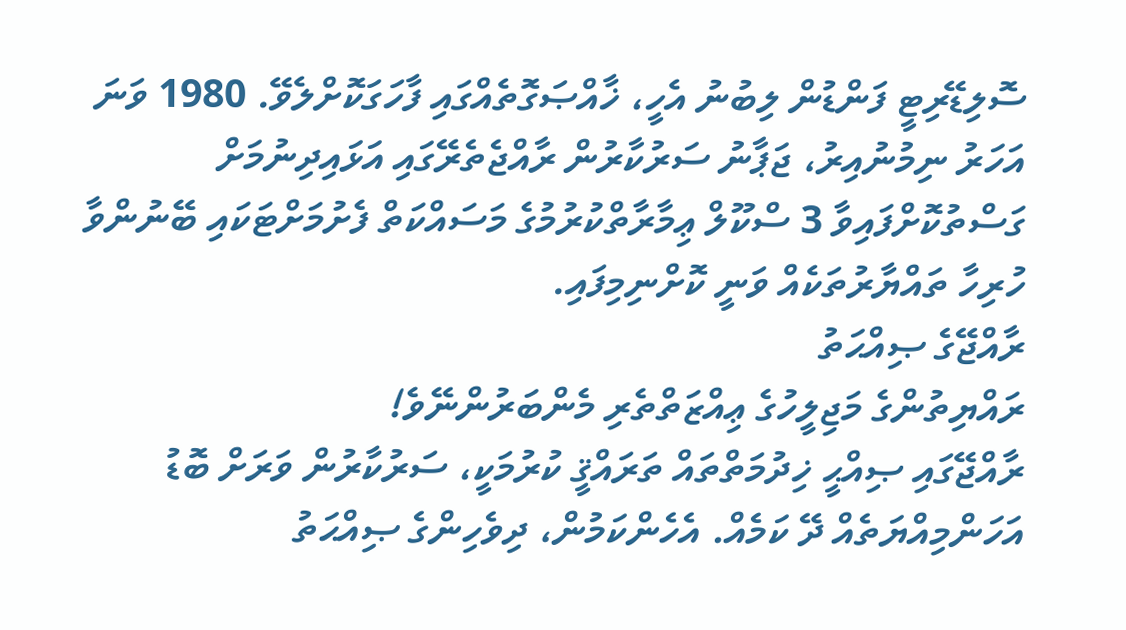ސޮލިޑޭރިޓީ ފަންޑުން ލިބުނު އެހީ، ޚާއްޞަގޮތެއްގައި ފާހަގަކޮށްލެވޭ. 1980 ވަނަ އަހަރު ނިމުނުއިރު، ޖަޕާނު ސަރުކާރުން ރާއްޖެތެރޭގައި އަޅައިދިނުމަށް ގަސްތުކޮށްފައިވާ 3 ސްކޫލް ޢިމާރާތްކުރުމުގެ މަސައްކަތް ފެށުމަށްޓަކައި ބޭނުންވާ ހުރިހާ ތައްޔާރުތަކެއް ވަނީ ކޮށްނިމިފައި.
ރާއްޖޭގެ ޞިއްޙަތު
ރައްޔިތުންގެ މަޖިލީހުގެ ޢިއްޒަތްތެރި މެންބަރުންނޭވެ!
ރާއްޖޭގައި ޞިއްޙީ ޚިދުމަތްތައް ތަރައްޤީ ކުރުމަކީ، ސަރުކާރުން ވަރަށް ބޮޑު އަހަންމިއްޔަތެއް ދޭ ކަމެއް. އެހެންކަމުން، ދިވެހިންގެ ޞިއްޙަތު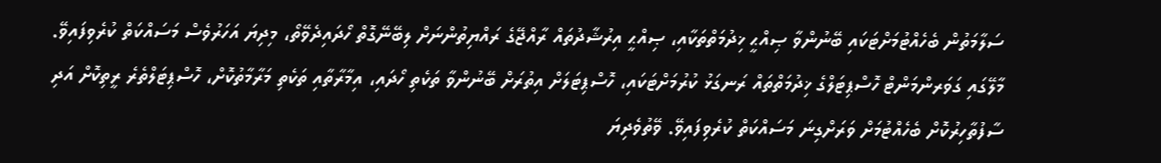ސަލާމަތުން ބެހެއްޓުމަށްޓަކައި ބޭނުންވާ ޞިއްޙީ ޚިދުމަތްތަކާއި، ޞިއްޙީ އިރުޝާދުތައް ރާއްޖޭގެ ރައްޔިތުންނަށް ލިބޭނޭގޮތް ހޯދައިދެވޭތޯ، މިދިޔަ އަހަރުވެސް މަސައްކަތް ކުރެވިފައިވޭ. މާލޭގައި ގަވަރންމަންޓް ހޮސްޕިޓަލްގެ ޚިދުމަތްތައް ރަނގަޅު ކުރުމަށްޓަކައި، ހޮސްޕިޓަލަށް އިތުރަށް ބޭނުންވާ ތަކެތި ހޯދައި، އިމާރާތާއި ތަކެތި މަރާމާތުކޮށް، ހޮސްޕިޓަލްތެރެ ރީތިކޮށް އަދި ސާފުތާހިރުކޮށް ބެހެއްޓުމަށް ވަރަށްގިނަ މަސައްކަތް ކުރެވިފައިވޭ. ވޭތުވެދިޔަ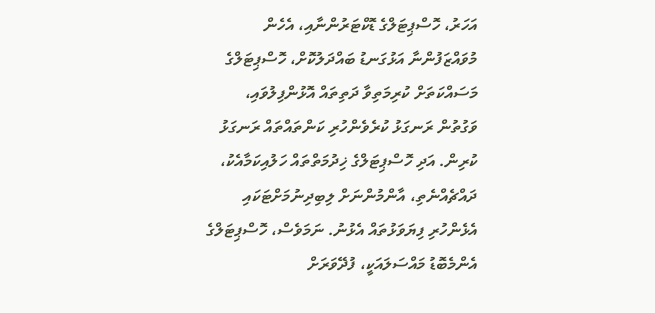އަހަރު، ހޮސްޕިޓަލްގެ ޑޮކްޓަރުންނާއި، އެހެން މުވައްޒަފުންނާ އަޅުގަނޑު ބައްދަލުކޮށް، ހޮސްޕިޓަލްގެ މަސައްކަތަށް ކުރިމަތިވާ ދަތިތައް އޮޅުންފިލުވައި، ވަގުތުން ރަނގަޅު ކުރެވެންހުރި ކަންތައްތައް ރަނގަޅު ކުރިން. އަދި ހޮސްޕިޓަލްގެ ޚިދުމަތްތައް ހަލުއިކަމާއެކު، ދައްޗެއްނެތި، އާންމުންނަށް ލިބިދިނުމަށްޓަކައި އެޅެންހުރި ފިޔަވަޅުތައް އެޅުނު. ނަމަވެސް، ހޮސްޕިޓަލްގެ އެންމެބޮޑު މައްސަލައަކީ، ފުދޭވަރަށް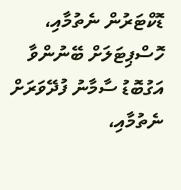ޑޮކްޓަރުން ނެތުމާއި، ހޮސްޕިޓަލަށް ބޭނުންވާ އަގުބޮޑު ސާމާނު ފުދޭވަރަށް ނެތުމާއި،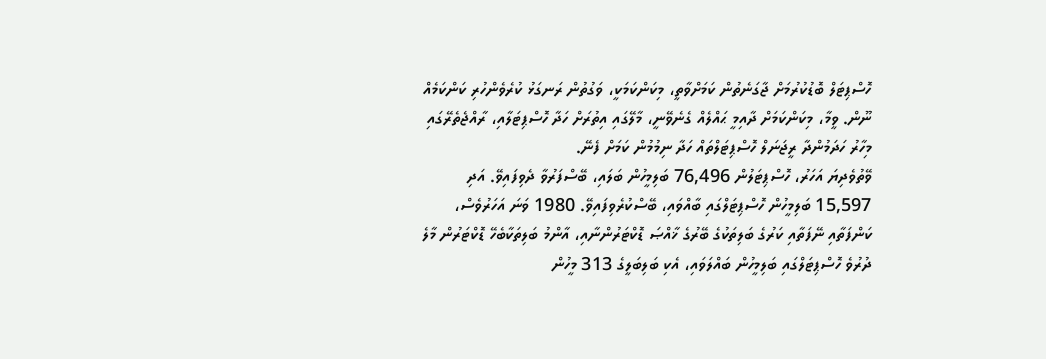ހޮސްޕިޓަލް ބޮޑުކުރުމަށް ޖާގަނެތުން ކަމަށްވާތީ، މިކަންކަމަކީ، ވަގުތުން ރަނގަޅު ކުރެވެންހުރި ކަންކަމެއް ނޫން. ވީމާ، މިކަންކަމަށް ދާއިމީ ޙައްލެއް ގެނެވޭނީ، މާލޭގައި އިތުރަށް ހަދާ ހޮސްޕިޓަލާއި، ރާއްޖެތެރޭގައި މިހާރު ހަދަމުންދާ ރީޖަނަލް ހޮސްޕިޓަލްތައް ހަދާ ނިމުމުން ކަމަށް ފެނޭ.
ވޭތުވެދިޔަ އަހަރު، ހޮސްޕިޓަލުން 76,496 ބަލިމީހުން ބަލައި، ބޭސްފަރުވާ ދެވިފައިވޭ. އަދި 15,597 ބަލިމީހުން ހޮސްޕިޓަލްގައި ބާއްވައި، ބޭސްކުރެވިފައިވޭ. 1980 ވަނަ އަހަރުވެސް، ކަންފަތާއި ނޭފަތާއި ކަރުގެ ބަލިތަކުގެ ބޭރުގެ ޚާއްޞަ ޑޮކްޓަރުންނާއި، އާންމު ބަލިތަކާބެހޭ ޑޮކްޓަރުން މާލެ ދުރުވެ ހޮސްޕިޓަލްގައި ބަލިމީހުން ބައްލަވައި، އެކި ބަލިބަލީގެ 313 މީހުން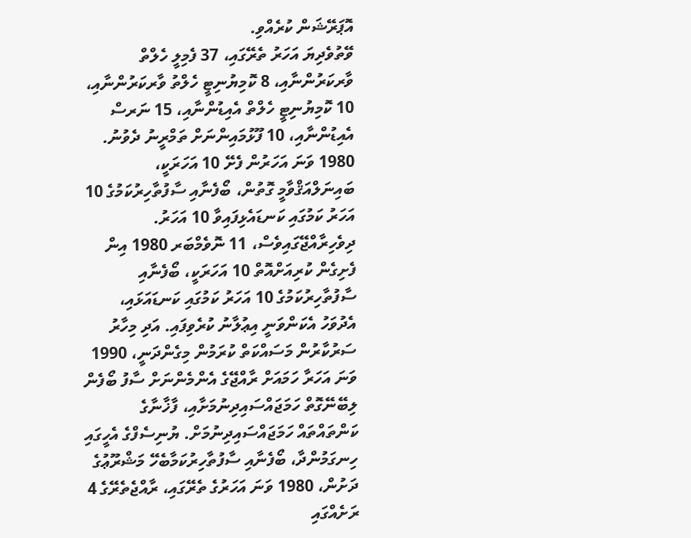އޮޕަރޭޝަން ކުރެއްވި.
ވޭތުވެދިޔަ އަހަރު ތެރޭގައި، 37 ފެމިލީ ހެލްތް ވާރކަރުންނާއި، 8 ކޮމިޔުނިޓީ ހެލްތު ވާރކަރުންނާއި، 10 ކޮމިޔުނިޓީ ހެލްތް އެއިޑުންނާއި، 15 ނަރސް އެއިޑުންނާއި، 10 ފޫޅުމައިންނަށް ތަމްރީނު ދެވުނު.
1980 ވަނަ އަހަރުން ފެށޭ 10 އަހަރަކީ، ބައިނަލްއަޤްވާމީ ގޮތުން، ބޯފެނާއި ސާފުތާހިރުކަމުގެ 10 އަހަރު ކަމުގައި ކަނޑައެޅިފައިވާ 10 އަހަރު. ދިވެހިރާއްޖޭގައިވެސް، 11 ނޮވެމްބަރ 1980 އިން ފެށިގެން ކުރިއަށްއޮތް 10 އަހަރަކީ، ބޯފެނާއި ސާފުތާހިރުކަމުގެ 10 އަހަރު ކަމުގައި ކަނޑައަޅައި، އެދުވަހު އެކަންވަނީ އިޢުލާނު ކުރެވިފައި. އަދި މިހާރު ސަރުކާރުން މަސައްކަތް ކުރަމުން މިގެންދަނީ، 1990 ވަނަ އަހަރާ ހަމައަށް ރާއްޖޭގެ އެންމެންނަށް ސާފު ބޯފެން ލިބޭނޭގޮތް ހަމަޖައްސައިދިނުމަށާއި، ފާޚާނާގެ ކަންތައްތައް ހަމަޖައްސައިދިނުމަށް. ޔުނިސެފްގެ އެހީގައި ހިނގަމުންދާ، ބޯފެނާއި ސާފުތާހިރުކަމާބެހޭ މަޝްރޫޢުގެ ދަށުން، 1980 ވަނަ އަހަރުގެ ތެރޭގައި، ރާއްޖެތެރޭގެ 4 ރަށެއްގައި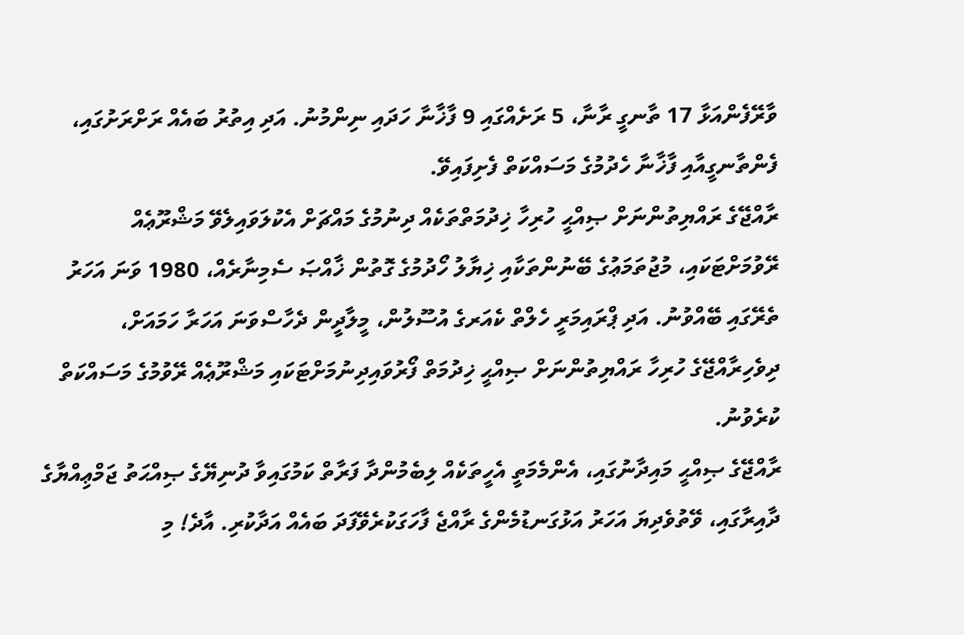ވާރޭފެންއަޅާ 17 ތާނގީ ރާނާ، 5 ރަށެއްގައި 9 ފާޚާނާ ހަދައި ނިންމުނު. އަދި އިތުރު ބައެއް ރަށްރަށުގައި، ފެންތާނގީއާއި ފާޚާނާ ހެދުމުގެ މަސައްކަތް ފެށިފައިވޭ.
ރާއްޖޭގެ ރައްޔިތުންނަށް ޞިއްޙީ ހުރިހާ ޚިދުމަތްތަކެއް ދިނުމުގެ މައްޗަށް އެކުލަވައިލެވޭ މަޝްރޫޢެއް ރޭވުމަށްޓަކައި، މުޖުތަމަޢުގެ ބޭނުންތަކާއި ޚިޔާލު ހޯދުމުގެ ގޮތުން ޚާއްޞަ ސެމިނާރެއް، 1980 ވަނަ އަހަރު ތެރޭގައި ބޭއްވުނު. އަދި ޕްރައިމަރީ ހެލްތް ކެއަރގެ އުސޫލުން، މީލާދީން ދެހާސްވަނަ އަހަރާ ހަމައަށް، ދިވެހިރާއްޖޭގެ ހުރިހާ ރައްޔިތުންނަށް ޞިއްޙީ ޚިދުމަތް ފޯރުވައިދިނުމަށްޓަކައި މަޝްރޫޢެއް ރޭވުމުގެ މަސައްކަތް ކުރެވުނު.
ރާއްޖޭގެ ޞިއްޙީ މައިދާނުގައި، އެންމެމަތީ އެހީތަކެއް ލިބެމުންދާ ފަރާތް ކަމުގައިވާ ދުނިޔޭގެ ޞިއްޙަތު ޖަމްޢިއްޔާގެ ދާއިރާގައި، ވޭތުވެދިޔަ އަހަރު އަޅުގަނޑުމެންގެ ރާއްޖެ ފާހަގަކުރެވޭފަދަ ބައެއް އަދާކުރި. އާދެ! މި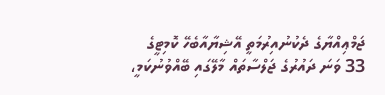ޖަމްޢިއްޔާގެ ދެކުނުއިރުމަތީ އޭޝިޔާއާބެހޭ ކޮމިޓީގެ 33 ވަނަ ދައުރުގެ ޖަލްސާތައް މާލޭގައި ބޭއްވުނުކަމީ،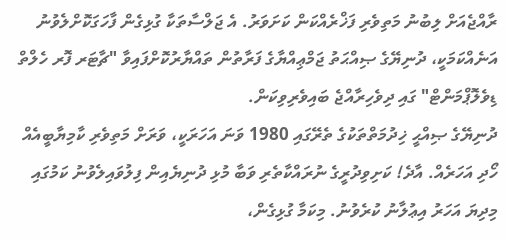ރާއްޖެއަށް ލިބުނު މަތިވެރި ފަޚްރެއްކަން ކަށަވަރު. އެ ޖަލްސާތަކާ ގުޅިގެން ފާހަގަކޮށްލެވުނު އަނެއްކަމަކީ، ދުނިޔޭގެ ޞިއްޙަތު ޖަމްޢިއްޔާގެ ފަރާތުން ތައްޔާރުކޮށްފައިވާ "ޗާޓަރ ފޮރ ހެލްތް ޑިވެލޮޕްމަންޓް" ގައި ދިވެހިރާއްޖެ ބައިވެރިވިކަން.
ދުނިޔޭގެ ޞިއްޙީ ޚިދުމަތްތަކުގެ ތެރޭގައި 1980 ވަނަ އަހަރަކީ، ވަރަށް މަތިވެރި ކާމިޔާބީއެއް ހޯދި އަހަރެއް. އާދެ! ކަށިވިދުރީގެ ނުރައްކާތެރި ވަބާ މުޅި ދުނިޔެއިން ފިލުވައިލެވުނު ކަމުގައި މިދިޔަ އަހަރު އިޢުލާނު ކުރެވުނު. މިކަމާ ގުޅިގެން،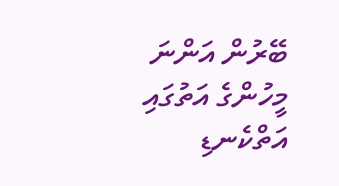ބޭރުން އަންނަ މީހުންގެ އަތުގައި އަތްކެނޑި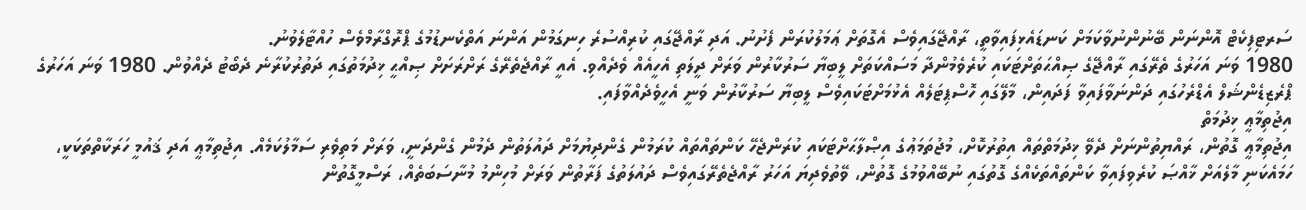ސަރޓިފިކެޓް އޮންނަން ބޭނުންނުވާކަމަށް ކަނޑައެޅިފައިވާތީ، ރާއްޖޭގައިވެސް އެގޮތަށް ޢަމަލުކުރަން ފެށުނު. އަދި ރާއްޖޭގައި ކުރިއްސުރެ ހިނގަމުން އަންނަ އަތްކެނޑުމުގެ ޕްރޮގްރާމްވެސް ހުއްޓާލެވުނު.
1980 ވަނަ އަހަރުގެ ތެރޭގައި ރާއްޖޭގެ ޞިއްޙަތަށްޓަކައި ކުރެވެމުންދާ މަސައްކަތަށް ލީބިޔާ ސަރުކާރުން ވަރަށް ދީލަތި އެހީއެއް ވެދެއްވި. އެއީ ރާއްޖެތެރޭގެ ރަށްރަށަށް ޞިއްޙީ ޚިދުމަތުގައި ދަތުރުކުރާނެ ދެބޯޓު ދެއްވުން. 1980 ވަނަ އަހަރުގެ ޕްރެޒިޑެންޝަލް އެޑްރެހުގައި ދަންނަވާފައިވާ ފަދައިން، މާލޭގައި ހޮސްޕިޓަލެއް އެޅުމަށްޓަކައިވެސް ލީބިޔާ ސަރުކާރުން ވަނީ އެހީވެދެއްވާފައި.
އިޖުތިމާޢީ ޚިދުމަތް
އިޖުތިމާޢީ ގޮތުން، ރައްޔިތުންނަށް ދެވޭ ޚިދުމަތްތައް އިތުރުކޮށް، މުޖުތަމަޢުގެ އިޞްލާޙަށްޓަކައި ކުރަންޖެހޭ ކަންތައްތައް ކުރަމުން ގެންދިޔުމަށް ދައުލަތުން ދެމުން ގެންދަނީ، ވަރަށް މަތިވެރި ސަމާލުކަމެއް. އިޖުތިމާޢީ އަދި ޤައުމީ ހަރަކާތްތަކަކީ، ހަމައެކަނި މާލެއަށް ޚާއްޞަ ކުރެވިފައިވާ ކަންތައްތަކެއްގެ ގޮތުގައި ނުބޭއްވުމުގެ ގޮތުން، ވޭތުވެދިޔަ އަހަރު ރާއްޖެތެރޭގައިވެސް ދައުލަތުގެ ފަރާތުން ވަރަށް މުހިންމު މުނާސަބަތެއް، ރަސްމީގޮތުން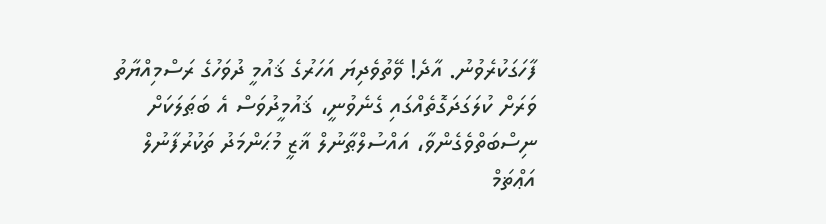ފާހަގަކުރެވުނު. އާދެ! ވޭތުވެދިޔަ އަހަރުގެ ޤައުމީ ދުވަހުގެ ރަސްމިއްޔާތު ވަރަށް ކުލަގަދަގޮތެއްގައި ގެނެވުނީ، ޤައުމީދުވަސް އެ ބަޠަލަކަށް ނިސްބަތްވެގެންވާ، އައްސުލްޠާނުލް ޣާޒީ މުޙަންމަދު ތަކުރުފާނުލް އަޢްޡަމް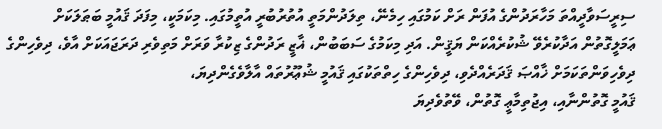ސިރީސަވާދީއްތަ މަހާރަދުންގެ އުފަން ރަށް ކަމުގައި ހިމެނޭ، ތިލަދުންމަތީ އުތުރުބުރީ އުތީމުގައި. މިކަމަކީ، މިފަދަ ޤައުމީ ބަޠަލަކަށް ޢަމަލީގޮތުން އަދާކުރެވޭ ޝުކުރެއްކަން ޔަޤީން. އަދި މިކަމުގެ ސަބަބުން، ޣާޒީ ރަދުންގެ ޒިކުރާ ވަރަށް މަތިވެރި ދަރަޖައަކަށް އާވެ، ދިވެހިންގެ ދިވެހިވަންތަކަމަށް ޚާއްޞަ ޤަދަރެއްދެވި، ދިވެހިންގެ ހިތްތަކުގައި ޤައުމީ ޝުޢޫރުތައް އާލާވެގެންދިޔަ،
ޤައުމީ ގޮތުންނާއި، އިޖުތިމާޢީ ގޮތުން، ވޭތުވެދިޔަ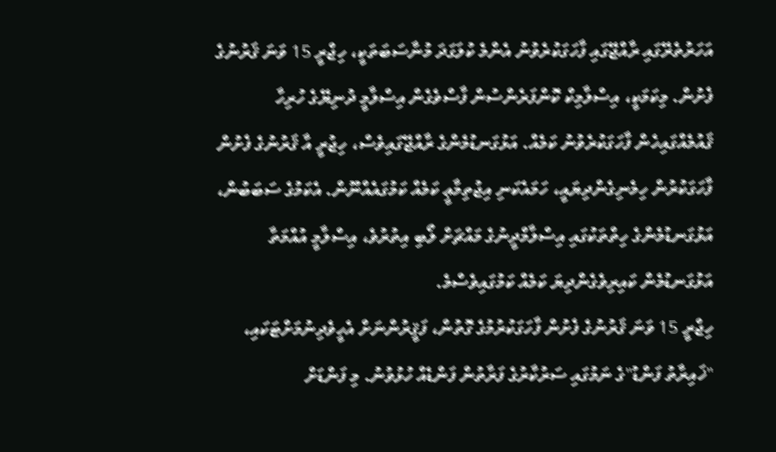އަހަރުތެރޭގައި ރާއްޖޭގައި ފާހަގަކުރެވުނު އެންމެ ކުލަގަދަ މުނާސަބަތަކީ، ހިޖްރީ 15 ވަނަ ޤަރުނުގެ ފެށުން. މިކަމަކީ، އިސްލާމިކް ކޮންފަރެންސުން ފާސްވެގެން އިސްލާމީ ދުނިޔޭގެ ހުރިހާ ޤައުމެއްގައިހެން ފާހަގަކުރެވުނު ކަމެއް. އަޅުގަނޑުމެންގެ ރާއްޖޭގައިވެސް، ހިޖުރީ އާ ޤަރުނުގެ ފެށުން ފާހަގަކުރުން ހިމެނިގެންދިޔައީ، ހަމައެކަނި އިޖުތިމާޢީ ކަމެއް ކަމުގައެއްނޫން. އެކަމުގެ ސަބަބުން، އަޅުގަނޑުމެންގެ ހިތްތަކުގައި އިސްލާމްދީނުގެ މައްޗަށް ލޯބި އިތުރުވެ، އިސްލާމީ އުއްމަތާ އަޅުގަނޑުމެން ކައިރިވެގެންދިޔަ ކަމެއް ކަމުގައިވެސްމެ.
ހިޖްރީ 15 ވަނަ ޤަރުނުގެ ފެށުން ފާހަގަކުރުމުގެ ގޮތުން، ފަޤީރުންނަށް އެހީވެދިނުމަށްޓަކައި، "ޚައިރާތު ފަންޑު"ގެ ނަމުގައި ސަރުކާރުގެ ފަރާތުން ފަންޑެއް ހުޅުވުނު. މި ފަންޑަށް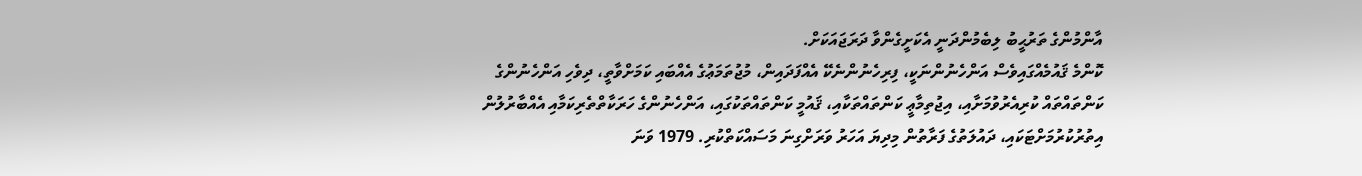އާންމުންގެ ތަރުޙީބު ލިބެމުންދަނީ އެކަށީގެންވާ ދަރަޖައަކަށް.
ކޮންމެ ޤައުމެއްގައިވެސް އަންހެނުންނަކީ، ފިރިހެނުންނެކޭ އެއްފަދައިން، މުޖުތަމަޢުގެ އެއްބައި ކަމަށްވާތީ، ދިވެހި އަންހެނުންގެ ކަންތައްތައް ކުރިއެރުވުމަށާއި، އިޖުތިމާޢީ ކަންތައްތަކާއި، ޤައުމީ ކަންތައްތަކުގައި، އަންހެނުންގެ ހަރަކާތްތެރިކަމާއި އެއްބާރުލުން އިތުރުކުރުމަށްޓަކައި، ދައުލަތުގެ ފަރާތުން މިދިޔަ އަހަރު ވަރަށްގިނަ މަސައްކަތްކުރި. 1979 ވަނަ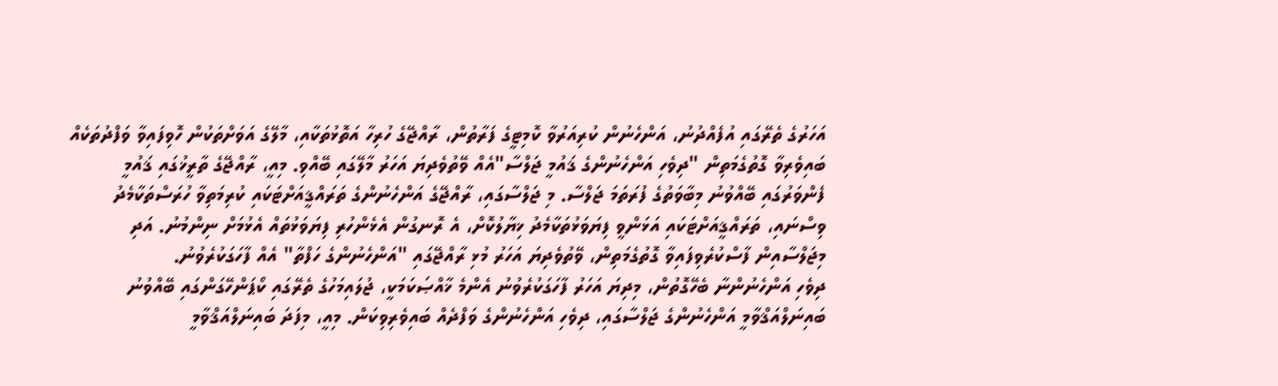އަހަރުގެ ތެރޭގައި އުފެއްދުނު، އަންހެނުން ކުރިއަރުވާ ކޮމިޓީގެ ފަރާތުން، ރާއްޖޭގެ ހުރިހާ އަތޮޅުތަކާއި، މާލޭގެ އަވަށްތަކުން ހޮވިފައިވާ ވަފްދުތަކެއް ބައިވެރިވާ ގޮތުގެމަތިން "ދިވެހި އަންހެނުންގެ ޤައުމީ ޖަލްސާ"އެއް ވޭތުވެދިޔަ އަހަރު މާލޭގައި ބޭއްވި. މިއީ، ރާއްޖޭގެ ތާރީޚުގައި ޤައުމީ ފެންވަރުގައި ބޭއްވުނު މިބާވަތުގެ ފުރަތަމަ ޖަލްސާ. މި ޖަލްސާގައި، ރާއްޖޭގެ އަންހެނުންގެ ތަރައްޤީއަށްޓަކައި ކުރިމަތިވާ ހުރަސްތަކާމެދު ވިސްނައި، ތަރައްޤީއަށްޓަކައި އަޅަންވީ ފިޔަވަޅުތަކާމެދު ޚިޔާލުކޮށް، އެ ރޮނގުން އެޅެންހުރި ފިޔަވަޅުތައް އެޅުމަށް ނިންމުނު. އަދި މިޖަލްސާއިން ފާސްކުރެވިފައިވާ ގޮތުގެމަތިން، ވޭތުވެދިޔަ އަހަރު މުޅި ރާއްޖޭގައި "އަންހެނުންގެ ހަފްތާ" އެއް ފާހަގަކުރެވުނު.
ދިވެހި އަންހެނުންނާ ބެހޭގޮތުން، މިދިޔަ އަހަރު ފާހަގަކުރެވުނު އެންމެ ޚާއްޞަކަމަކީ، ޖުލައިމަހުގެ ތެރޭގައި ކޯޕަންހޭގަންގައި ބޭއްވުނު ބައިނަލްއަޤްވާމީ އަންހެނުންގެ ޖަލްސާގައި، ދިވެހި އަންހެނުންގެ ވަފްދެއް ބައިވެރިވިކަން. މިއީ، މިފަދަ ބައިނަލްއަޤްވާމީ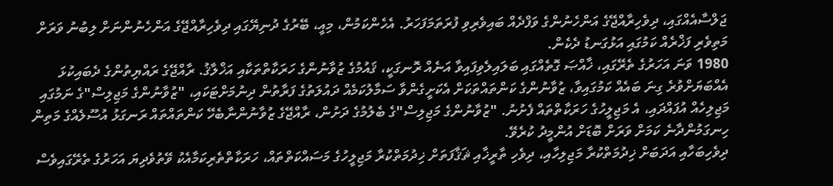ޖަލްސާއެއްގައި، ދިވެހިރާއްޖޭގެ އަންހެނުންގެ ވަފްދެއް ބައިވެރިވި ފުރަތަމަފަހަރު. އެހެންކަމުން، މިއީ، ބޭރުގެ ދުނިޔޭގައި ދިވެހިރާއްޖޭގެ އަންހެނުންނަށް ލިބުނު ވަރަށް މަތިވެރި ފަޚްރެއް ކަމުގައި އަޅުގަނޑު ދެކެން.
1980 ވަނަ އަހަރުގެ ތެރޭގައި، ޚާއްޞަ ގޮތެއްގައި ބަލައިލެވިފައިވާ އަނެއް ރޮނގަކީ، ޤައުމުގެ ޒުވާނުންގެ ހަރަކާތްތަކާއި އަޚްލާޤު. ރާއްޖޭގެ ރައްޔިތުންގެ ދެބައިކުޅަ އެއްބަޔަށްވުރެ ގިނަ ބައެއް ކަމުގައިވާ، ޒުވާނުންގެ ކަންތައްތަކަށް އެކަށީގެންވާ ސަމާލުކަމެއް ދައުލަތުގެ ފަރާތުން ދިނުމަށްޓަކައި، "ޒުވާނުންގެ މަޖިލިސް"ގެ ނަމުގައި މަޖިލިހެއް އުފައްދައި، އެ މަޖިލީހުގެ ހަރަކާތްތައް ފެށުނު. "ޒުވާނުންގެ މަޖިލިސް"ގެ ބެލުމުގެ ދަށުން، ރާއްޖޭގެ ޒުވާނުންނާބެހޭ ކަންތައްތައް ރަނގަޅު އުސޫލެއްގެ މަތިން ހިނގަމުންދާނެ ކަމަށް ވަރަށް ބޮޑަށް އުންމީދު ކުރެވޭ.
ދިވެހިބަހާއި އަދަބަށް ޚިދުމަތްކުރާ މަޖިލިހާއި، ދިވެހި ތާރީޚާއި ޘަޤާފަތަށް ޚިދުމަތްކުރާ މަޖިލީހުގެ މަސައްކަތްތައް، ހަރަކާތްތެރިކަމާއެކު ވޭތުވެދިޔަ އަހަރުގެ ތެރޭގައިވެސް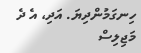ހިނގަމުންދިޔަ. އަދި، އެ ދެ މަޖިލިސް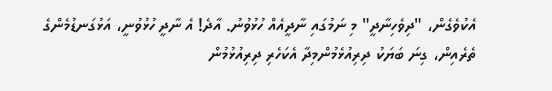އެކުވެގެން، "ދިވެހިނާދީ" މި ނަމުގައި ނާދީއެއް ހުޅުވުނު. އާދެ! އެ ނާދީ ހުޅުވުނީ، އަޅުގަނޑުމެންގެ ތެރެއިން، ގިނަ ބަޔަކު ދިރިއުޅެމުންމިދާ އެކަހެރި ދިރިއުޅުމުން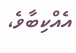އެއްކިބާވެ،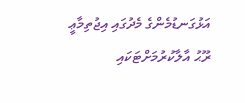އަޅުގަނޑުމެންގެ މެދުގައި އިޖުތިމާޢީ ރޫޙު އާލާކުރުމަށްޓަކައި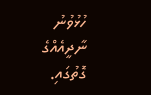ހުޅުވުނު ނާދީއެއްގެ ގޮތުގައި.